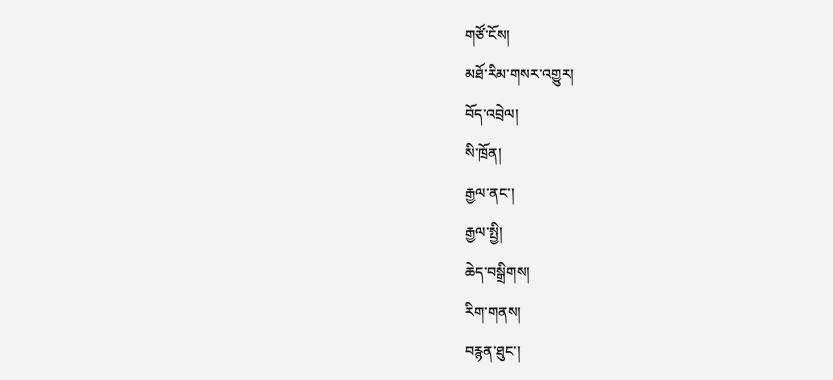གཙོ་ངོས།
མཐོ་རིམ་གསར་འགྱུར།
བོད་འབྲེལ།
སི་ཁྲོན།
རྒྱལ་ནང་།
རྒྱལ་སྤྱི།
ཆེད་བསྒྲིགས།
རིག་གནས།
བརྙན་ཐུང་།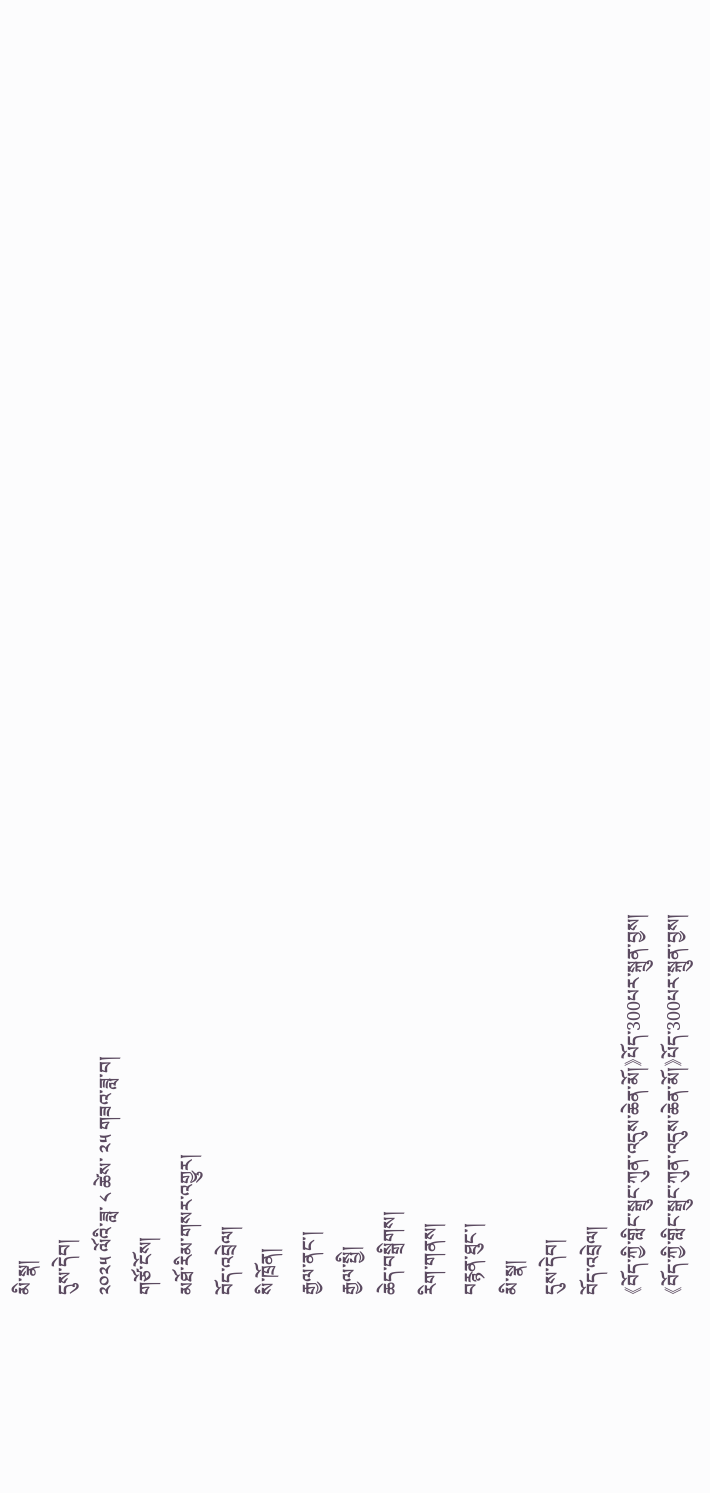མི་སྣ།
དུས་དེབ།
༢༠༢༥ ལོའི་ཟླ་ ༨ ཚེས་ ༢༥ གཟའ་ཟླ་བ།
གཙོ་ངོས།
མཐོ་རིམ་གསར་འགྱུར།
བོད་འབྲེལ།
སི་ཁྲོན།
རྒྱལ་ནང་།
རྒྱལ་སྤྱི།
ཆེད་བསྒྲིགས།
རིག་གནས།
བརྙན་ཐུང་།
མི་སྣ།
དུས་དེབ།
བོད་འབྲེལ།
《བོད་ཀྱི་གླིང་སྒྲུང་ཀུན་འདུས་ཆེན་མོ།》པོད་300པར་སྐྲུན་བྱས།
《བོད་ཀྱི་གླིང་སྒྲུང་ཀུན་འདུས་ཆེན་མོ།》པོད་300པར་སྐྲུན་བྱས།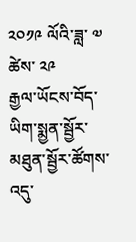༢༠༡༩ ལོའི་ཟླ་ ༧ ཚེས་ ༢༩
རྒྱལ་ཡོངས་བོད་ཡིག་སྨྱན་སྦྱོར་མཐུན་སྦྱོར་ཚོགས་འདུ་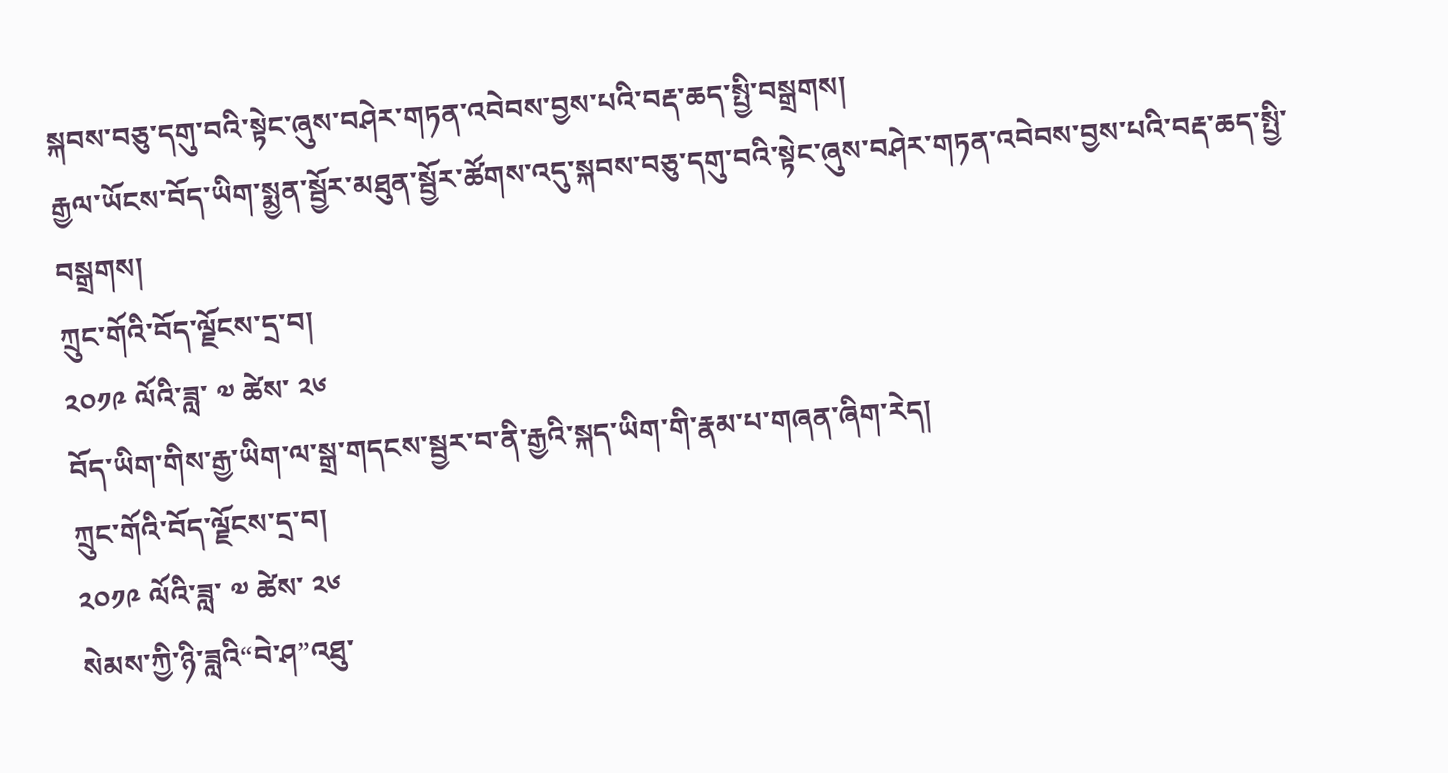སྐབས་བཅུ་དགུ་བའི་སྟེང་ཞུས་བཤེར་གཏན་འབེབས་བྱས་པའི་བརྡ་ཆད་སྤྱི་བསྒྲགས།
རྒྱལ་ཡོངས་བོད་ཡིག་སྨྱན་སྦྱོར་མཐུན་སྦྱོར་ཚོགས་འདུ་སྐབས་བཅུ་དགུ་བའི་སྟེང་ཞུས་བཤེར་གཏན་འབེབས་བྱས་པའི་བརྡ་ཆད་སྤྱི་བསྒྲགས།
ཀྲུང་གོའི་བོད་ལྗོངས་དྲ་བ།
༢༠༡༩ ལོའི་ཟླ་ ༧ ཚེས་ ༢༦
བོད་ཡིག་གིས་རྒྱ་ཡིག་ལ་སྒྲ་གདངས་སྦྱར་བ་ནི་རྒྱའི་སྐད་ཡིག་གི་རྣམ་པ་གཞན་ཞིག་རེད།
ཀྲུང་གོའི་བོད་ལྗོངས་དྲ་བ།
༢༠༡༩ ལོའི་ཟླ་ ༧ ཚེས་ ༢༦
སེམས་ཀྱི་ཉི་ཟླའི“བེ་ཤ”འཐུ་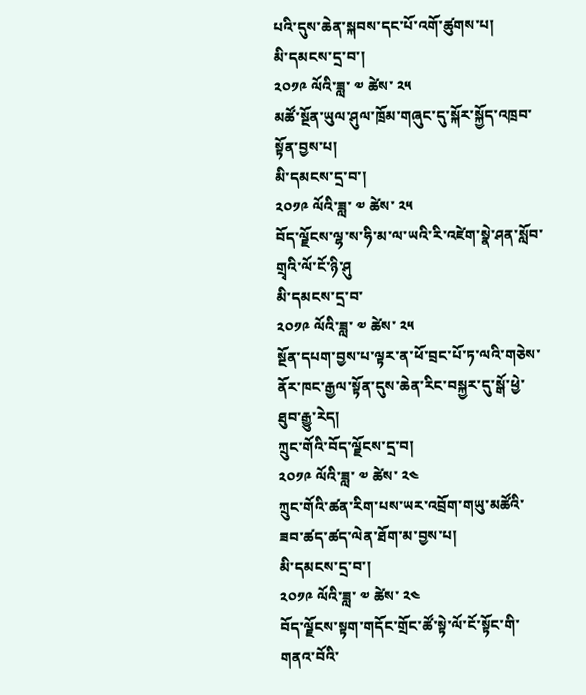པའི་དུས་ཆེན་སྐབས་དང་པོ་འགོ་ཚུགས་པ།
མི་དམངས་དྲ་བ་།
༢༠༡༩ ལོའི་ཟླ་ ༧ ཚེས་ ༢༥
མཚོ་སྔོན་ཡུལ་ཤུལ་ཁྲོམ་གཞུང་དུ་སྐོར་སྐྱོད་འཁྲབ་སྟོན་བྱས་པ།
མི་དམངས་དྲ་བ་།
༢༠༡༩ ལོའི་ཟླ་ ༧ ཚེས་ ༢༥
བོད་ལྗོངས་ལྷ་ས་ཧི་མ་ལ་ཡའི་རི་འཛེག་སྣེ་ཤན་སློབ་གྲྭའི་ལོ་ངོ་ཉི་ཤུ
མི་དམངས་དྲ་བ་
༢༠༡༩ ལོའི་ཟླ་ ༧ ཚེས་ ༢༥
སྔོན་དཔག་བྱས་པ་ལྟར་ན་ཕོ་བྲང་པོ་ཏ་ལའི་གཅེས་ནོར་ཁང་རྒྱལ་སྟོན་དུས་ཆེན་རིང་བསྐྱར་དུ་སྒོ་ཕྱེ་ཐུབ་རྒྱུ་རེད།
ཀྲུང་གོའི་བོད་ལྗོངས་དྲ་བ།
༢༠༡༩ ལོའི་ཟླ་ ༧ ཚེས་ ༢༤
ཀྲུང་གོའི་ཚན་རིག་པས་ཡར་འབྲོག་གཡུ་མཚོའི་ཟབ་ཚད་ཚད་ལེན་ཐོག་མ་བྱས་པ།
མི་དམངས་དྲ་བ་།
༢༠༡༩ ལོའི་ཟླ་ ༧ ཚེས་ ༢༤
བོད་ལྗོངས་སྟག་གདོང་གྲོང་ཚོ་སྟེ་ལོ་ངོ་སྟོང་གི་གནའ་བོའི་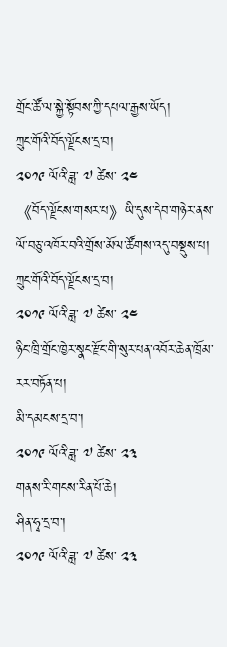གྲོང་ཚོ་ལ་སྐྱེ་སྟོབས་ཀྱི་དཔལ་རྒྱས་ཡོད།
ཀྲུང་གོའི་བོད་ལྗོངས་དྲ་བ།
༢༠༡༩ ལོའི་ཟླ་ ༧ ཚེས་ ༢༤
《བོད་ལྗོངས་གསར་པ》ཡི་དུས་དེབ་གཉེར་ནས་ལོ་བཅུ་འཁོར་བའི་གྲོས་མོལ་ཚོགས་འདུ་བསྡུས་པ།
ཀྲུང་གོའི་བོད་ལྗོངས་དྲ་བ།
༢༠༡༩ ལོའི་ཟླ་ ༧ ཚེས་ ༢༤
ཉིང་ཁྲི་གྲོང་ཁྱེར་སྣང་རྫོང་གི་སུར་པན་འབོར་ཆེན་ཁྲོམ་རར་བཏོན་པ།
མི་དམངས་དྲ་བ་།
༢༠༡༩ ལོའི་ཟླ་ ༧ ཚེས་ ༢༣
གནས་རི་གངས་རིན་པོ་ཆེ།
ཤིན་ཧྭ་དྲ་བ་།
༢༠༡༩ ལོའི་ཟླ་ ༧ ཚེས་ ༢༣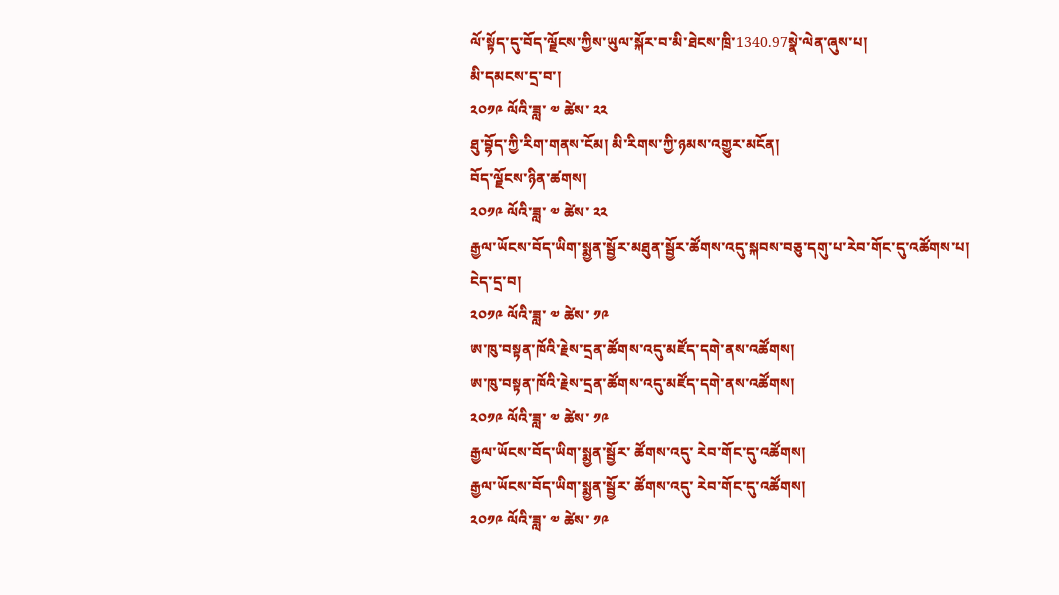ལོ་སྟོད་དུ་བོད་ལྗོངས་ཀྱིས་ཡུལ་སྐོར་བ་མི་ཐེངས་ཁྲི་1340.97སྣེ་ལེན་ཞུས་པ།
མི་དམངས་དྲ་བ་།
༢༠༡༩ ལོའི་ཟླ་ ༧ ཚེས་ ༢༢
ཐུ་བྷོད་ཀྱི་རིག་གནས་ངོམ། མི་རིགས་ཀྱི་ཉམས་འགྱུར་མངོན།
བོད་ལྗོངས་ཉིན་ཚགས།
༢༠༡༩ ལོའི་ཟླ་ ༧ ཚེས་ ༢༢
རྒྱལ་ཡོངས་བོད་ཡིག་སྨྱན་སྦྱོར་མཐུན་སྦྱོར་ཚོགས་འདུ་སྐབས་བཅུ་དགུ་པ་རེབ་གོང་དུ་འཚོགས་པ།
ངེད་དྲ་བ།
༢༠༡༩ ལོའི་ཟླ་ ༧ ཚེས་ ༡༩
ཨ་ཁུ་བསྟན་ཁོའི་རྗེས་དྲན་ཚོགས་འདུ་མཛོད་དགེ་ནས་འཚོགས།
ཨ་ཁུ་བསྟན་ཁོའི་རྗེས་དྲན་ཚོགས་འདུ་མཛོད་དགེ་ནས་འཚོགས།
༢༠༡༩ ལོའི་ཟླ་ ༧ ཚེས་ ༡༩
རྒྱལ་ཡོངས་བོད་ཡིག་སྨྱན་སྦྱོར་ ཚོགས་འདུ་ རེབ་གོང་དུ་འཚོགས།
རྒྱལ་ཡོངས་བོད་ཡིག་སྨྱན་སྦྱོར་ ཚོགས་འདུ་ རེབ་གོང་དུ་འཚོགས།
༢༠༡༩ ལོའི་ཟླ་ ༧ ཚེས་ ༡༩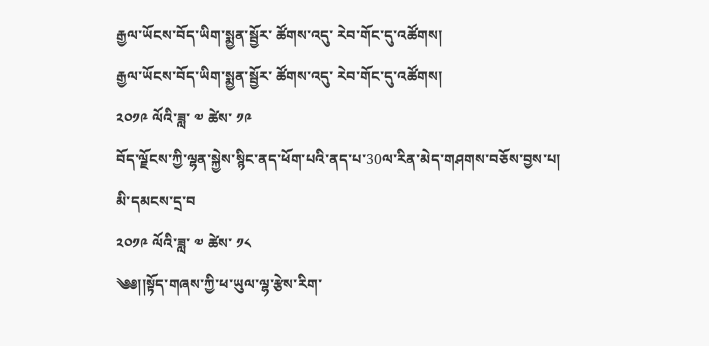རྒྱལ་ཡོངས་བོད་ཡིག་སྨྱན་སྦྱོར་ ཚོགས་འདུ་ རེབ་གོང་དུ་འཚོགས།
རྒྱལ་ཡོངས་བོད་ཡིག་སྨྱན་སྦྱོར་ ཚོགས་འདུ་ རེབ་གོང་དུ་འཚོགས།
༢༠༡༩ ལོའི་ཟླ་ ༧ ཚེས་ ༡༩
བོད་ལྗོངས་ཀྱི་ལྷན་སྐྱེས་སྙིང་ནད་ཕོག་པའི་ནད་པ་30ལ་རིན་མེད་གཤགས་བཅོས་བྱས་པ།
མི་དམངས་དྲ་བ
༢༠༡༩ ལོའི་ཟླ་ ༧ ཚེས་ ༡༨
༄༅།།སྟོད་གཞས་ཀྱི་ཕ་ཡུལ་ལྷ་རྩེས་རིག་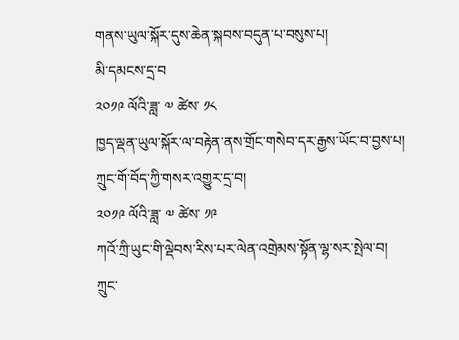གནས་ཡུལ་སྐོར་དུས་ཆེན་སྐབས་བདུན་པ་བསུས་པ།
མི་དམངས་དྲ་བ
༢༠༡༩ ལོའི་ཟླ་ ༧ ཚེས་ ༡༨
ཁྱད་ལྡན་ཡུལ་སྐོར་ལ་བརྟེན་ནས་གྲོང་གསེབ་དར་རྒྱས་ཡོང་བ་བྱས་པ།
ཀྲུང་གོ་བོད་ཀྱི་གསར་འགྱུར་དྲ་བ།
༢༠༡༩ ལོའི་ཟླ་ ༧ ཚེས་ ༡༩
ཀའོ་ཀྲི་ཡུང་གི་ལྡེབས་རིས་པར་ལེན་འགྲེམས་སྟོན་ལྷ་སར་སྤེལ་བ།
ཀྲུང་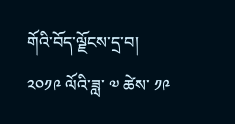གོའི་བོད་ལྗོངས་དྲ་བ།
༢༠༡༩ ལོའི་ཟླ་ ༧ ཚེས་ ༡༩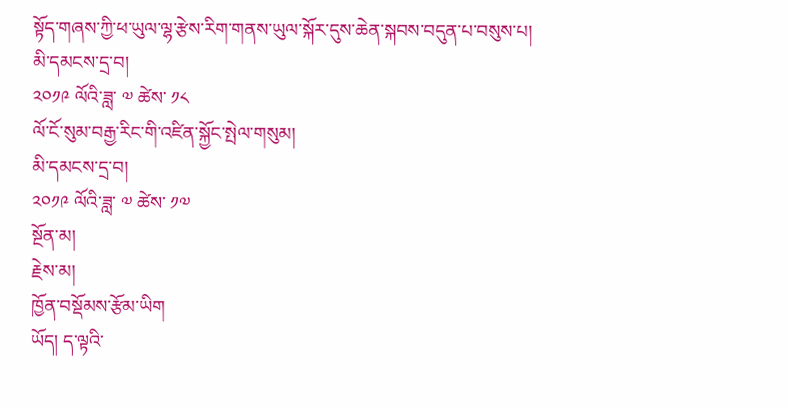སྟོད་གཞས་ཀྱི་ཕ་ཡུལ་ལྷ་རྩེས་རིག་གནས་ཡུལ་སྐོར་དུས་ཆེན་སྐབས་བདུན་པ་བསུས་པ།
མི་དམངས་དྲ་བ།
༢༠༡༩ ལོའི་ཟླ་ ༧ ཚེས་ ༡༨
ལོ་ངོ་སུམ་བརྒྱ་རིང་གི་འཛིན་སྐྱོང་སྤེལ་གསུམ།
མི་དམངས་དྲ་བ།
༢༠༡༩ ལོའི་ཟླ་ ༧ ཚེས་ ༡༧
སྔོན་མ།
རྗེས་མ།
ཁྱོན་བསྡོམས་རྩོམ་ཡིག
ཡོད། ད་ལྟའི་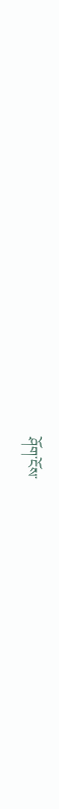ཤོག་ངོས་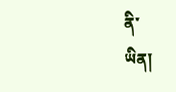ནི་
ཡིན།